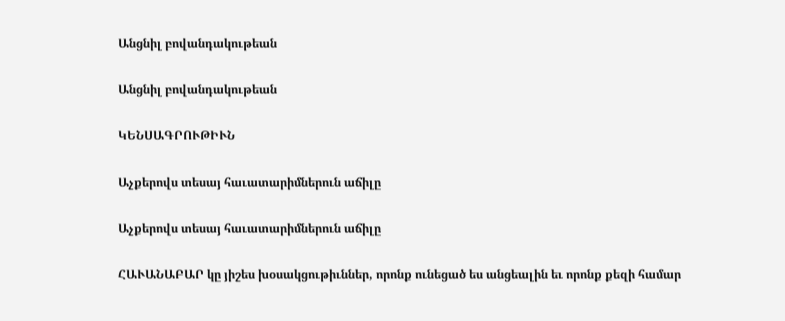Անցնիլ բովանդակութեան

Անցնիլ բովանդակութեան

ԿԵՆՍԱԳՐՈՒԹԻՒՆ

Աչքերովս տեսայ հաւատարիմներուն աճիլը

Աչքերովս տեսայ հաւատարիմներուն աճիլը

ՀԱՒԱՆԱԲԱՐ կը յիշես խօսակցութիւններ, որոնք ունեցած ես անցեալին եւ որոնք քեզի համար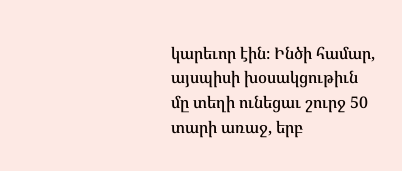կարեւոր էին։ Ինծի համար, այսպիսի խօսակցութիւն մը տեղի ունեցաւ շուրջ 50 տարի առաջ, երբ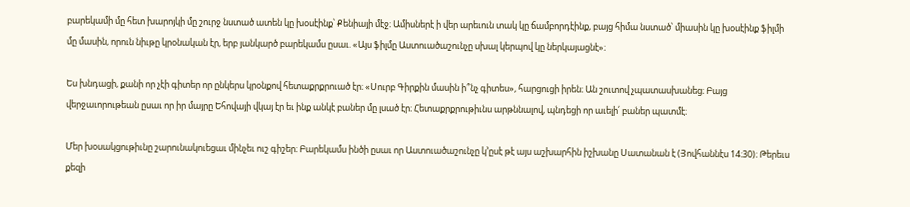բարեկամի մը հետ խարոյկի մը շուրջ նստած ատեն կը խօսէինք՝ Քենիայի մէջ։ Ամիսներէ ի վեր արեւուն տակ կը ճամբորդէինք, բայց հիմա նստած՝ միասին կը խօսէինք ֆիլմի մը մասին, որուն նիւթը կրօնական էր, երբ յանկարծ բարեկամս ըսաւ. «Այս ֆիլմը Աստուածաշունչը սխալ կերպով կը ներկայացնէ»։

Ես խնդացի, քանի որ չէի գիտեր որ ընկերս կրօնքով հետաքրքրուած էր։ «Սուրբ Գիրքին մասին ի՞նչ գիտես», հարցուցի իրեն։ Ան շուտով չպատասխանեց։ Բայց վերջաւորութեան ըսաւ որ իր մայրը Եհովայի վկայ էր եւ ինք անկէ բաներ մը լսած էր։ Հետաքրքրութիւնս արթննալով, պնդեցի որ աւելի՛ բաներ պատմէ։

Մեր խօսակցութիւնը շարունակուեցաւ մինչեւ ուշ գիշեր։ Բարեկամս ինծի ըսաւ որ Աստուածաշունչը կ’ըսէ թէ այս աշխարհին իշխանը Սատանան է (Յովհաննէս 14։30)։ Թերեւս քեզի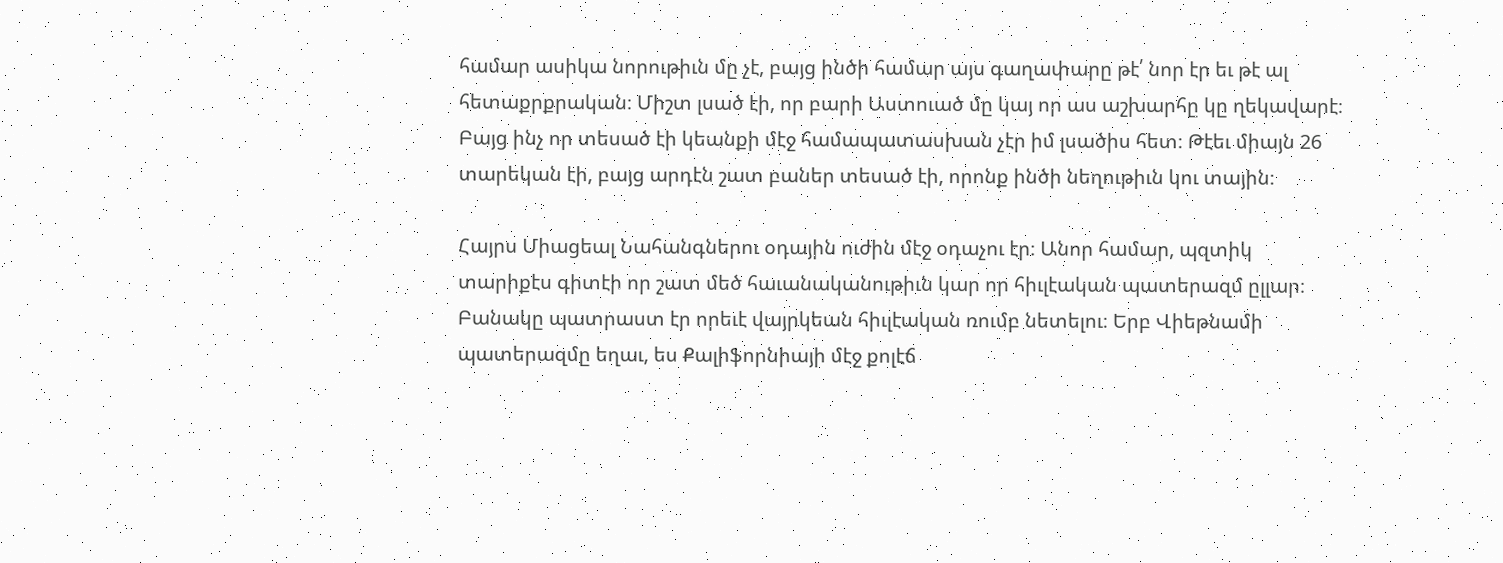համար ասիկա նորութիւն մը չէ, բայց ինծի համար այս գաղափարը թէ՛ նոր էր եւ թէ ալ հետաքրքրական։ Միշտ լսած էի, որ բարի Աստուած մը կայ որ աս աշխարհը կը ղեկավարէ։ Բայց ինչ որ տեսած էի կեանքի մէջ համապատասխան չէր իմ լսածիս հետ։ Թէեւ միայն 26 տարեկան էի, բայց արդէն շատ բաներ տեսած էի, որոնք ինծի նեղութիւն կու տային։

Հայրս Միացեալ Նահանգներու օդային ուժին մէջ օդաչու էր։ Անոր համար, պզտիկ տարիքէս գիտէի որ շատ մեծ հաւանականութիւն կար որ հիւլէական պատերազմ ըլլար։ Բանակը պատրաստ էր որեւէ վայրկեան հիւլէական ռումբ նետելու։ Երբ Վիեթնամի պատերազմը եղաւ, ես Քալիֆորնիայի մէջ քոլէճ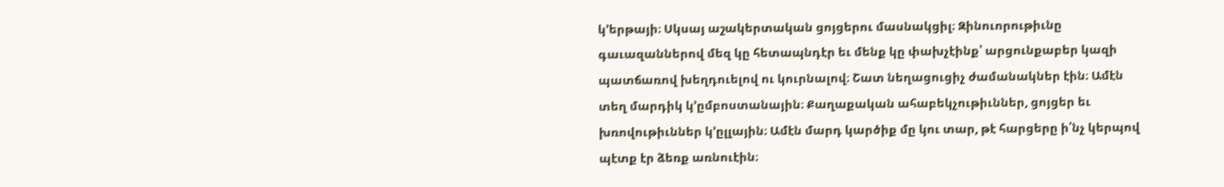կ’երթայի։ Սկսայ աշակերտական ցոյցերու մասնակցիլ։ Զինուորութիւնը գաւազաններով մեզ կը հետապնդէր եւ մենք կը փախչէինք՝ արցունքաբեր կազի պատճառով խեղդուելով ու կուրնալով։ Շատ նեղացուցիչ ժամանակներ էին։ Ամէն տեղ մարդիկ կ’ըմբոստանային։ Քաղաքական ահաբեկչութիւններ, ցոյցեր եւ խռովութիւններ կ’ըլլային։ Ամէն մարդ կարծիք մը կու տար, թէ հարցերը ի՛նչ կերպով պէտք էր ձեռք առնուէին։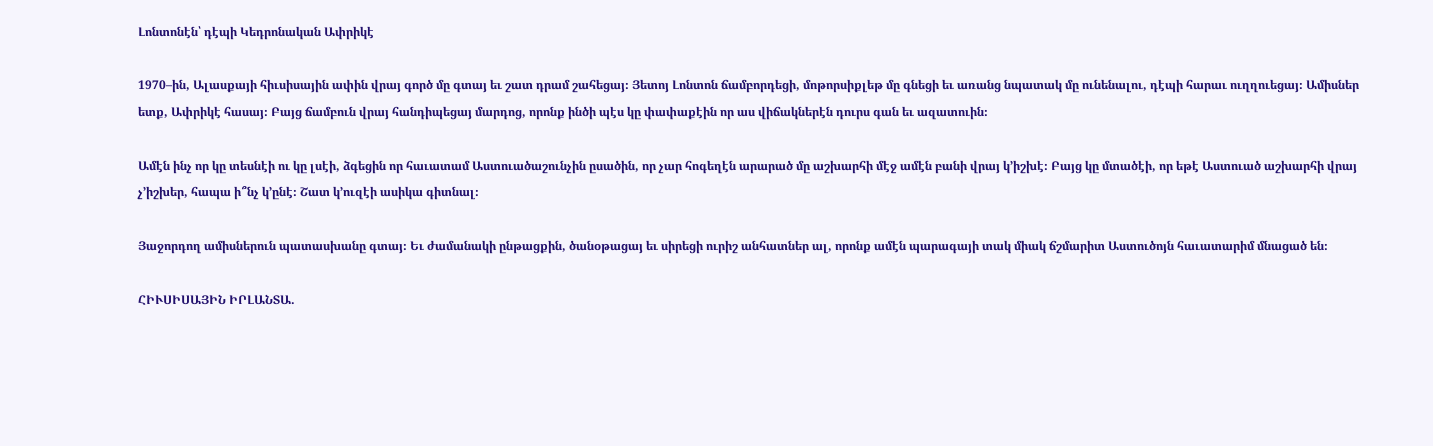Լոնտոնէն՝ դէպի Կեդրոնական Ափրիկէ

1970–ին, Ալասքայի հիւսիսային ափին վրայ գործ մը գտայ եւ շատ դրամ շահեցայ։ Յետոյ Լոնտոն ճամբորդեցի, մոթորսիքլեթ մը գնեցի եւ առանց նպատակ մը ունենալու, դէպի հարաւ ուղղուեցայ։ Ամիսներ ետք, Ափրիկէ հասայ։ Բայց ճամբուն վրայ հանդիպեցայ մարդոց, որոնք ինծի պէս կը փափաքէին որ աս վիճակներէն դուրս գան եւ ազատուին։

Ամէն ինչ որ կը տեսնէի ու կը լսէի, ձգեցին որ հաւատամ Աստուածաշունչին ըսածին, որ չար հոգեղէն արարած մը աշխարհի մէջ ամէն բանի վրայ կ’իշխէ։ Բայց կը մտածէի, որ եթէ Աստուած աշխարհի վրայ չ’իշխեր, հապա ի՞նչ կ’ընէ։ Շատ կ’ուզէի ասիկա գիտնալ։

Յաջորդող ամիսներուն պատասխանը գտայ։ Եւ ժամանակի ընթացքին, ծանօթացայ եւ սիրեցի ուրիշ անհատներ ալ, որոնք ամէն պարագայի տակ միակ ճշմարիտ Աստուծոյն հաւատարիմ մնացած են։

ՀԻՒՍԻՍԱՅԻՆ ԻՐԼԱՆՏԱ.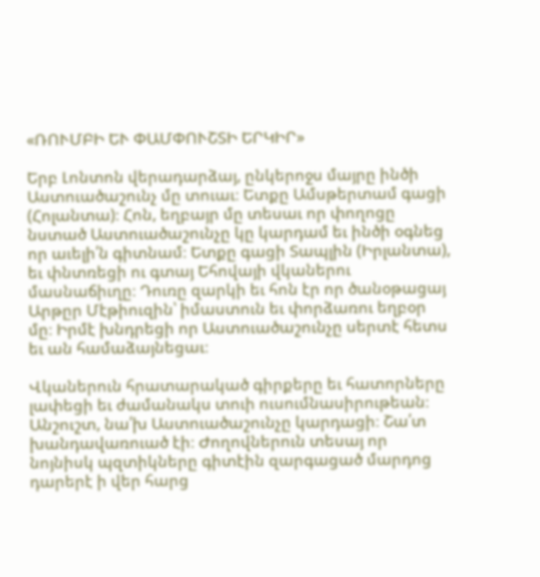«ՌՈՒՄԲԻ ԵՒ ՓԱՄՓՈՒՇՏԻ ԵՐԿԻՐ»

Երբ Լոնտոն վերադարձայ, ընկերոջս մայրը ինծի Աստուածաշունչ մը տուաւ։ Ետքը Ամսթերտամ գացի (Հոլանտա)։ Հոն, եղբայր մը տեսաւ որ փողոցը նստած Աստուածաշունչը կը կարդամ եւ ինծի օգնեց որ աւելի՛ն գիտնամ։ Ետքը գացի Տապլին (Իրլանտա), եւ փնտռեցի ու գտայ Եհովայի վկաներու մասնաճիւղը։ Դուռը զարկի եւ հոն էր որ ծանօթացայ Արթըր Մէթիուզին՝ իմաստուն եւ փորձառու եղբօր մը։ Իրմէ խնդրեցի որ Աստուածաշունչը սերտէ հետս եւ ան համաձայնեցաւ։

Վկաներուն հրատարակած գիրքերը եւ հատորները լափեցի եւ ժամանակս տուի ուսումնասիրութեան։ Անշուշտ, նա՛խ Աստուածաշունչը կարդացի։ Շա՛տ խանդավառուած էի։ Ժողովներուն տեսայ որ նոյնիսկ պզտիկները գիտէին զարգացած մարդոց դարերէ ի վեր հարց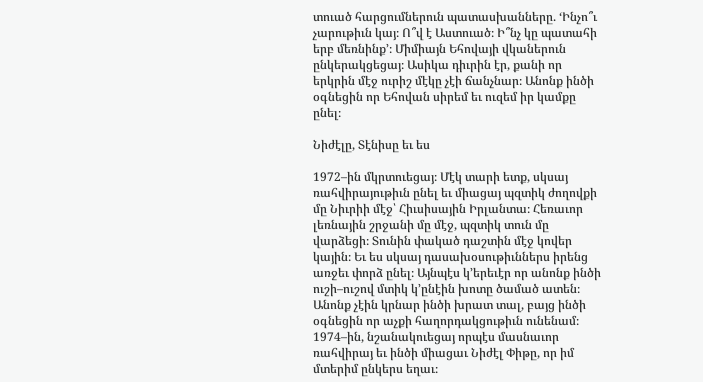տուած հարցումներուն պատասխանները. ‘Ինչո՞ւ չարութիւն կայ։ Ո՞վ է Աստուած։ Ի՞նչ կը պատահի երբ մեռնինք’։ Միմիայն Եհովայի վկաներուն ընկերակցեցայ։ Ասիկա դիւրին էր, քանի որ երկրին մէջ ուրիշ մէկը չէի ճանչնար։ Անոնք ինծի օգնեցին որ Եհովան սիրեմ եւ ուզեմ իր կամքը ընել։

Նիժէլը, Տէնիսը եւ ես

1972–ին մկրտուեցայ։ Մէկ տարի ետք, սկսայ ռահվիրայութիւն ընել եւ միացայ պզտիկ ժողովքի մը Նիւրիի մէջ՝ Հիւսիսային Իրլանտա։ Հեռաւոր լեռնային շրջանի մը մէջ, պզտիկ տուն մը վարձեցի։ Տունին փակած դաշտին մէջ կովեր կային։ Եւ ես սկսայ դասախօսութիւններս իրենց առջեւ փորձ ընել։ Այնպէս կ’երեւէր որ անոնք ինծի ուշի–ուշով մտիկ կ’ընէին խոտը ծամած ատեն։ Անոնք չէին կրնար ինծի խրատ տալ, բայց ինծի օգնեցին որ աչքի հաղորդակցութիւն ունենամ։ 1974–ին, նշանակուեցայ որպէս մասնաւոր ռահվիրայ եւ ինծի միացաւ Նիժէլ Փիթը, որ իմ մտերիմ ընկերս եղաւ։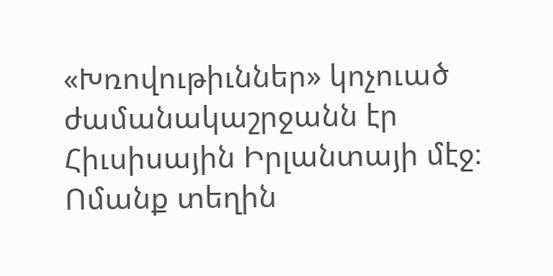«Խռովութիւններ» կոչուած ժամանակաշրջանն էր Հիւսիսային Իրլանտայի մէջ։ Ոմանք տեղին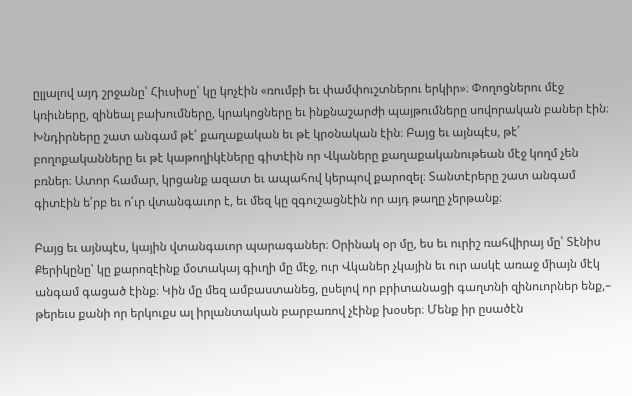ըլլալով այդ շրջանը՝ Հիւսիսը՝ կը կոչէին «ռումբի եւ փամփուշտներու երկիր»։ Փողոցներու մէջ կռիւները, զինեալ բախումները, կրակոցները եւ ինքնաշարժի պայթումները սովորական բաներ էին։ Խնդիրները շատ անգամ թէ՛ քաղաքական եւ թէ կրօնական էին։ Բայց եւ այնպէս, թէ՛ բողոքականները եւ թէ կաթողիկէները գիտէին որ Վկաները քաղաքականութեան մէջ կողմ չեն բռներ։ Ատոր համար, կրցանք ազատ եւ ապահով կերպով քարոզել։ Տանտէրերը շատ անգամ գիտէին ե՛րբ եւ ո՛ւր վտանգաւոր է, եւ մեզ կը զգուշացնէին որ այդ թաղը չերթանք։

Բայց եւ այնպէս, կային վտանգաւոր պարագաներ։ Օրինակ օր մը, ես եւ ուրիշ ռահվիրայ մը՝ Տէնիս Քերիկընը՝ կը քարոզէինք մօտակայ գիւղի մը մէջ, ուր Վկաներ չկային եւ ուր ասկէ առաջ միայն մէկ անգամ գացած էինք։ Կին մը մեզ ամբաստանեց, ըսելով որ բրիտանացի գաղտնի զինուորներ ենք,– թերեւս քանի որ երկուքս ալ իրլանտական բարբառով չէինք խօսեր։ Մենք իր ըսածէն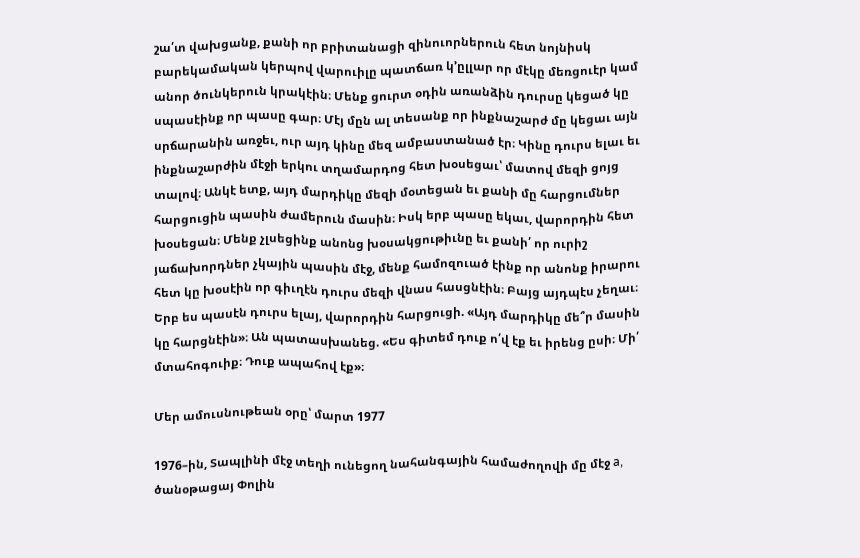շա՛տ վախցանք, քանի որ բրիտանացի զինուորներուն հետ նոյնիսկ բարեկամական կերպով վարուիլը պատճառ կ’ըլլար որ մէկը մեռցուէր կամ անոր ծունկերուն կրակէին։ Մենք ցուրտ օդին առանձին դուրսը կեցած կը սպասէինք որ պասը գար։ Մէյ մըն ալ տեսանք որ ինքնաշարժ մը կեցաւ այն սրճարանին առջեւ, ուր այդ կինը մեզ ամբաստանած էր։ Կինը դուրս ելաւ եւ ինքնաշարժին մէջի երկու տղամարդոց հետ խօսեցաւ՝ մատով մեզի ցոյց տալով։ Անկէ ետք, այդ մարդիկը մեզի մօտեցան եւ քանի մը հարցումներ հարցուցին պասին ժամերուն մասին։ Իսկ երբ պասը եկաւ, վարորդին հետ խօսեցան։ Մենք չլսեցինք անոնց խօսակցութիւնը եւ քանի՛ որ ուրիշ յաճախորդներ չկային պասին մէջ, մենք համոզուած էինք որ անոնք իրարու հետ կը խօսէին որ գիւղէն դուրս մեզի վնաս հասցնէին։ Բայց այդպէս չեղաւ։ Երբ ես պասէն դուրս ելայ, վարորդին հարցուցի. «Այդ մարդիկը մե՞ր մասին կը հարցնէին»։ Ան պատասխանեց. «Ես գիտեմ դուք ո՛վ էք եւ իրենց ըսի։ Մի՛ մտահոգուիք։ Դուք ապահով էք»։

Մեր ամուսնութեան օրը՝ մարտ 1977

1976–ին, Տապլինի մէջ տեղի ունեցող նահանգային համաժողովի մը մէջ a, ծանօթացայ Փոլին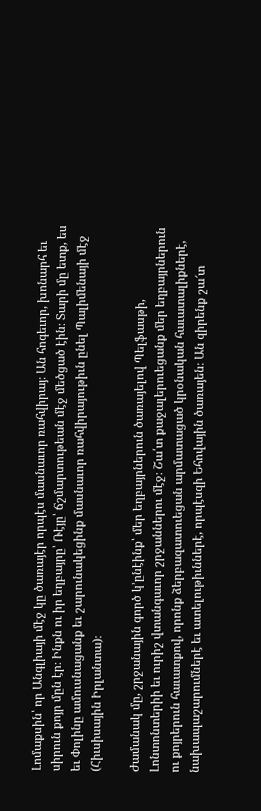Լոմաքսին՝ որ Անգլիայի մէջ կը ծառայէր որպէս մասնաւոր ռահվիրայ։ Ան հոգեւոր, խոնարհ եւ սիրուն քոյր մըն էր։ Ինքն ու իր եղբայրը՝ Ռէյը՝ ճշմարտութեան մէջ մեծցած էին։ Տարի մը ետք, ես եւ Փոլինը ամուսնացանք եւ շարունակեցինք մասնաւոր ռահվիրայութիւն ընել Պալիմենայի մէջ (Հիւսիսային Իրլանտա)։

Ժամանակ մը, շրջանային գործ կ’ընէինք՝ մեր եղբայրներուն ծառայելով Պելֆասթի, Լոնտոնտերիի եւ ուրիշ վտանգաւոր շրջաններու մէջ։ Շա՛տ քաջալերուեցանք մեր եղբայրներուն ու քոյրերուն հաւատքով, որոնք ձերբազատուեցան արմատացած կրօնական հաւատալիքներէ, նախապաշարումներէ եւ ատելութիւններէ, որպէսզի Եհովային ծառայեն։ Ան զիրենք շա՜տ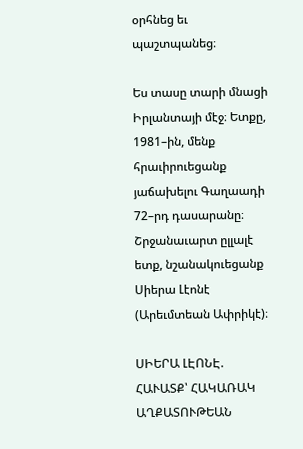օրհնեց եւ պաշտպանեց։

Ես տասը տարի մնացի Իրլանտայի մէջ։ Ետքը, 1981–ին, մենք հրաւիրուեցանք յաճախելու Գաղաադի 72–րդ դասարանը։ Շրջանաւարտ ըլլալէ ետք, նշանակուեցանք Սիերա Լէոնէ (Արեւմտեան Ափրիկէ)։

ՍԻԵՐԱ ԼԷՈՆԷ. ՀԱՒԱՏՔ՝ ՀԱԿԱՌԱԿ ԱՂՔԱՏՈՒԹԵԱՆ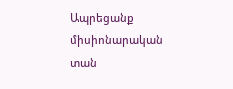Ապրեցանք միսիոնարական տան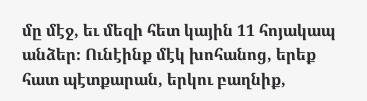մը մէջ, եւ մեզի հետ կային 11 հոյակապ անձեր։ Ունէինք մէկ խոհանոց, երեք հատ պէտքարան, երկու բաղնիք,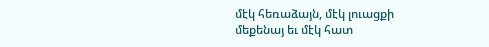մէկ հեռաձայն, մէկ լուացքի մեքենայ եւ մէկ հատ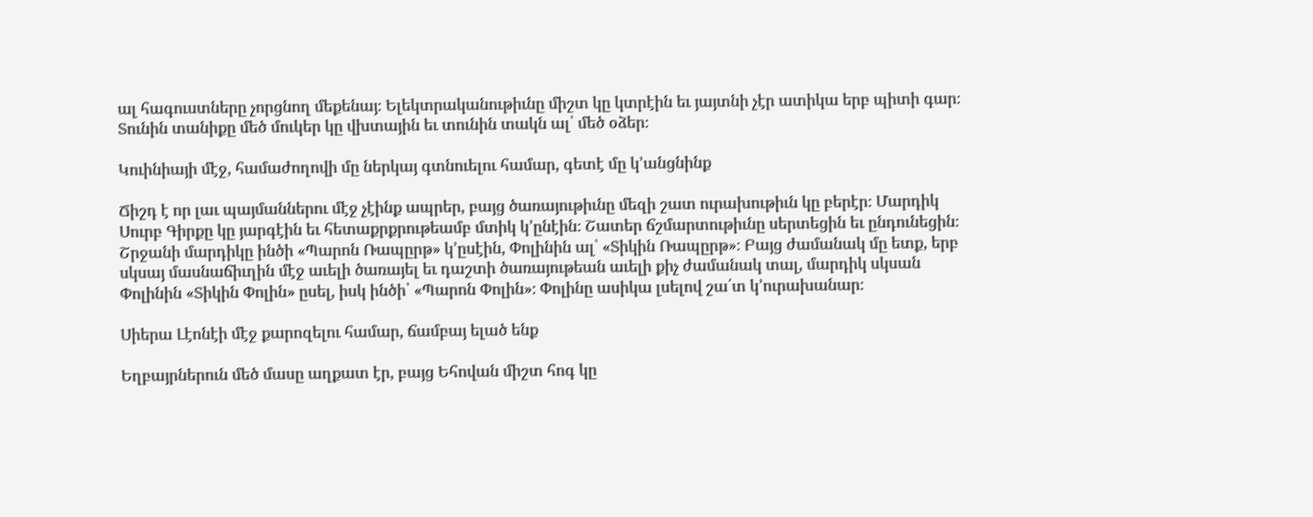ալ հագուստները չորցնող մեքենայ։ Ելեկտրականութիւնը միշտ կը կտրէին եւ յայտնի չէր ատիկա երբ պիտի գար։ Տունին տանիքը մեծ մուկեր կը վխտային եւ տունին տակն ալ՝ մեծ օձեր։

Կուինիայի մէջ, համաժողովի մը ներկայ գտնուելու համար, գետէ մը կ’անցնինք

Ճիշդ է որ լաւ պայմաններու մէջ չէինք ապրեր, բայց ծառայութիւնը մեզի շատ ուրախութիւն կը բերէր։ Մարդիկ Սուրբ Գիրքը կը յարգէին եւ հետաքրքրութեամբ մտիկ կ’ընէին։ Շատեր ճշմարտութիւնը սերտեցին եւ ընդունեցին։ Շրջանի մարդիկը ինծի «Պարոն Ռապըրթ» կ’ըսէին, Փոլինին ալ՝ «Տիկին Ռապըրթ»։ Բայց ժամանակ մը ետք, երբ սկսայ մասնաճիւղին մէջ աւելի ծառայել եւ դաշտի ծառայութեան աւելի քիչ ժամանակ տալ, մարդիկ սկսան Փոլինին «Տիկին Փոլին» ըսել, իսկ ինծի՝ «Պարոն Փոլին»։ Փոլինը ասիկա լսելով շա՛տ կ’ուրախանար։

Սիերա Լէոնէի մէջ քարոզելու համար, ճամբայ ելած ենք

Եղբայրներուն մեծ մասը աղքատ էր, բայց Եհովան միշտ հոգ կը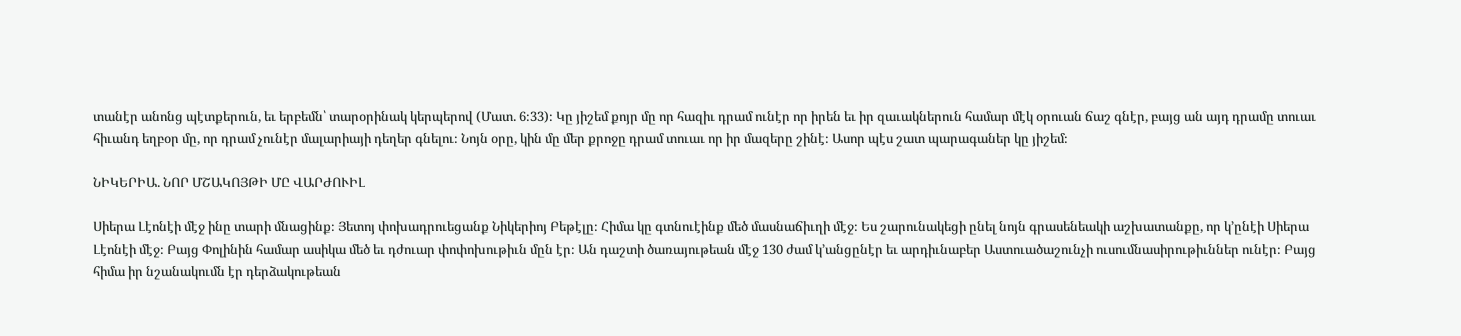տանէր անոնց պէտքերուն, եւ երբեմն՝ տարօրինակ կերպերով (Մատ. 6։33)։ Կը յիշեմ քոյր մը որ հազիւ դրամ ունէր որ իրեն եւ իր զաւակներուն համար մէկ օրուան ճաշ գնէր, բայց ան այդ դրամը տուաւ հիւանդ եղբօր մը, որ դրամ չունէր մալարիայի դեղեր գնելու։ Նոյն օրը, կին մը մեր քրոջը դրամ տուաւ որ իր մազերը շինէ։ Ասոր պէս շատ պարագաներ կը յիշեմ։

ՆԻԿԵՐԻԱ. ՆՈՐ ՄՇԱԿՈՅԹԻ ՄԸ ՎԱՐԺՈՒԻԼ

Սիերա Լէոնէի մէջ ինը տարի մնացինք։ Յետոյ փոխադրուեցանք Նիկերիոյ Բեթէլը։ Հիմա կը գտնուէինք մեծ մասնաճիւղի մէջ։ Ես շարունակեցի ընել նոյն գրասենեակի աշխատանքը, որ կ’ընէի Սիերա Լէոնէի մէջ։ Բայց Փոլինին համար ասիկա մեծ եւ դժուար փոփոխութիւն մըն էր։ Ան դաշտի ծառայութեան մէջ 130 ժամ կ’անցընէր եւ արդիւնաբեր Աստուածաշունչի ուսումնասիրութիւններ ունէր։ Բայց հիմա իր նշանակումն էր դերձակութեան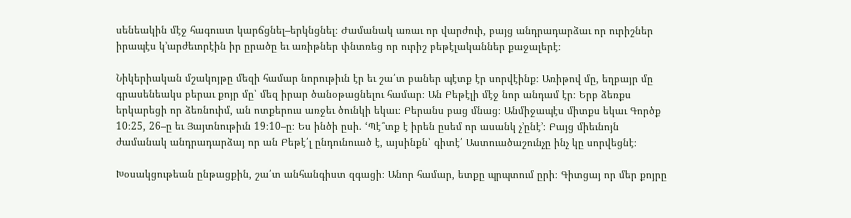սենեակին մէջ հագուստ կարճցնել–երկնցնել։ Ժամանակ առաւ որ վարժուի, բայց անդրադարձաւ որ ուրիշներ իրապէս կ’արժեւորէին իր ըրածը եւ առիթներ փնտռեց որ ուրիշ բեթէլականներ քաջալերէ։

Նիկերիական մշակոյթը մեզի համար նորութիւն էր եւ շա՛տ բաներ պէտք էր սորվէինք։ Առիթով մը, եղբայր մը գրասենեակս բերաւ քոյր մը՝ մեզ իրար ծանօթացնելու համար։ Ան Բեթէլի մէջ նոր անդամ էր։ Երբ ձեռքս երկարեցի որ ձեռնուիմ, ան ոտքերուս առջեւ ծունկի եկաւ։ Բերանս բաց մնաց։ Անմիջապէս միտքս եկաւ Գործք 10։25, 26–ը եւ Յայտնութիւն 19։10–ը։ Ես ինծի ըսի. ‘Պէ՞տք է իրեն ըսեմ որ ասանկ չ’ընէ’։ Բայց միեւնոյն ժամանակ անդրադարձայ որ ան Բեթէ՛լ ընդունուած է, այսինքն՝ գիտէ՛ Աստուածաշունչը ինչ կը սորվեցնէ։

Խօսակցութեան ընթացքին, շա՛տ անհանգիստ զգացի։ Անոր համար, ետքը պրպտում ըրի։ Գիտցայ որ մեր քոյրը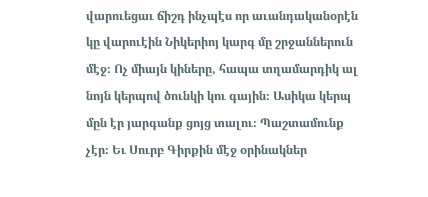վարուեցաւ ճիշդ ինչպէս որ աւանդականօրէն կը վարուէին Նիկերիոյ կարգ մը շրջաններուն մէջ։ Ոչ միայն կիները, հապա տղամարդիկ ալ նոյն կերպով ծունկի կու գային։ Ասիկա կերպ մըն էր յարգանք ցոյց տալու։ Պաշտամունք չէր։ Եւ Սուրբ Գիրքին մէջ օրինակներ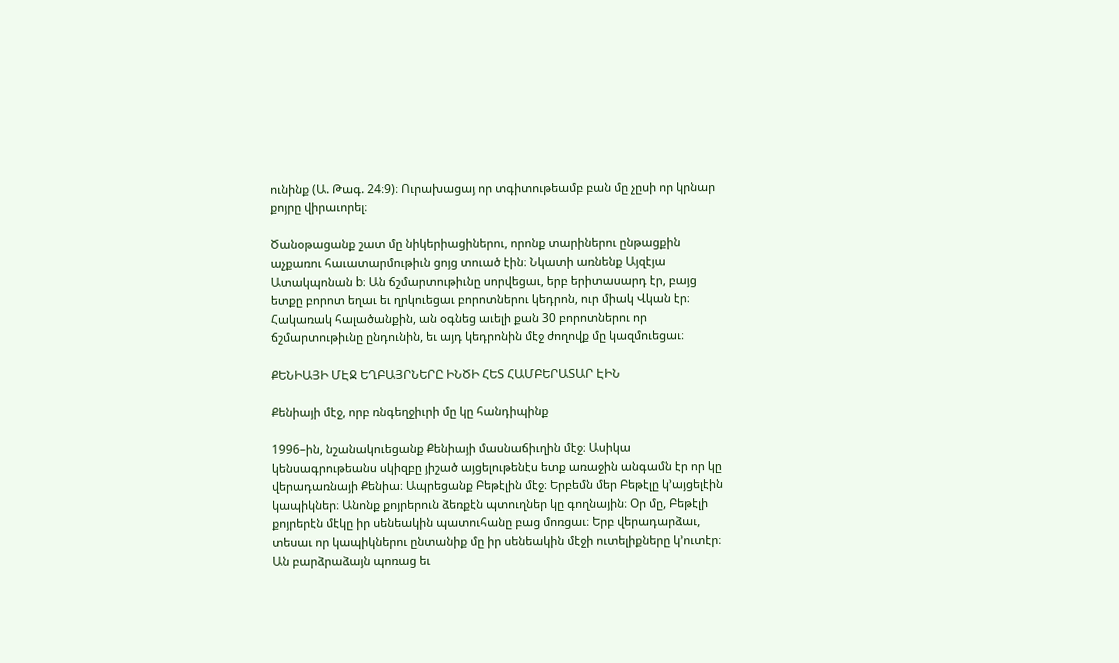ունինք (Ա. Թագ. 24։9)։ Ուրախացայ որ տգիտութեամբ բան մը չըսի որ կրնար քոյրը վիրաւորել։

Ծանօթացանք շատ մը նիկերիացիներու, որոնք տարիներու ընթացքին աչքառու հաւատարմութիւն ցոյց տուած էին։ Նկատի առնենք Այզէյա Ատակպոնան b։ Ան ճշմարտութիւնը սորվեցաւ, երբ երիտասարդ էր, բայց ետքը բորոտ եղաւ եւ ղրկուեցաւ բորոտներու կեդրոն, ուր միակ Վկան էր։ Հակառակ հալածանքին, ան օգնեց աւելի քան 30 բորոտներու որ ճշմարտութիւնը ընդունին, եւ այդ կեդրոնին մէջ ժողովք մը կազմուեցաւ։

ՔԵՆԻԱՅԻ ՄԷՋ ԵՂԲԱՅՐՆԵՐԸ ԻՆԾԻ ՀԵՏ ՀԱՄԲԵՐԱՏԱՐ ԷԻՆ

Քենիայի մէջ, որբ ռնգեղջիւրի մը կը հանդիպինք

1996–ին, նշանակուեցանք Քենիայի մասնաճիւղին մէջ։ Ասիկա կենսագրութեանս սկիզբը յիշած այցելութենէս ետք առաջին անգամն էր որ կը վերադառնայի Քենիա։ Ապրեցանք Բեթէլին մէջ։ Երբեմն մեր Բեթէլը կ’այցելէին կապիկներ։ Անոնք քոյրերուն ձեռքէն պտուղներ կը գողնային։ Օր մը, Բեթէլի քոյրերէն մէկը իր սենեակին պատուհանը բաց մոռցաւ։ Երբ վերադարձաւ, տեսաւ որ կապիկներու ընտանիք մը իր սենեակին մէջի ուտելիքները կ’ուտէր։ Ան բարձրաձայն պոռաց եւ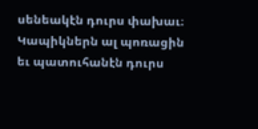սենեակէն դուրս փախաւ։ Կապիկներն ալ պոռացին եւ պատուհանէն դուրս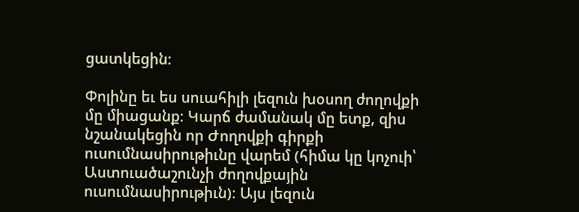ցատկեցին։

Փոլինը եւ ես սուահիլի լեզուն խօսող ժողովքի մը միացանք։ Կարճ ժամանակ մը ետք, զիս նշանակեցին որ Ժողովքի գիրքի ուսումնասիրութիւնը վարեմ (հիմա կը կոչուի՝ Աստուածաշունչի ժողովքային ուսումնասիրութիւն)։ Այս լեզուն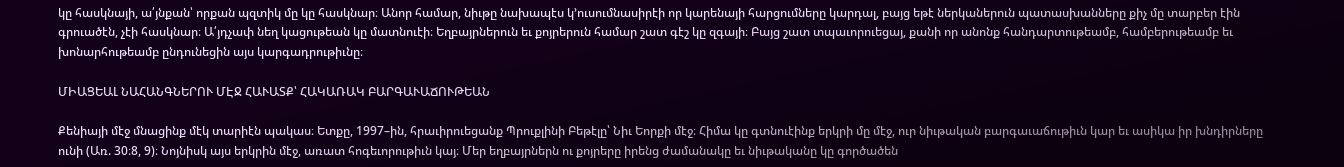կը հասկնայի, ա՛յնքան՝ որքան պզտիկ մը կը հասկնար։ Անոր համար, նիւթը նախապէս կ’ուսումնասիրէի որ կարենայի հարցումները կարդալ, բայց եթէ ներկաներուն պատասխանները քիչ մը տարբեր էին գրուածէն, չէի հասկնար։ Ա՛յդչափ նեղ կացութեան կը մատնուէի։ Եղբայրներուն եւ քոյրերուն համար շատ գէշ կը զգայի։ Բայց շատ տպաւորուեցայ, քանի որ անոնք հանդարտութեամբ, համբերութեամբ եւ խոնարհութեամբ ընդունեցին այս կարգադրութիւնը։

ՄԻԱՑԵԱԼ ՆԱՀԱՆԳՆԵՐՈՒ ՄԷՋ ՀԱՒԱՏՔ՝ ՀԱԿԱՌԱԿ ԲԱՐԳԱՒԱՃՈՒԹԵԱՆ

Քենիայի մէջ մնացինք մէկ տարիէն պակաս։ Ետքը, 1997–ին, հրաւիրուեցանք Պրուքլինի Բեթէլը՝ Նիւ Եորքի մէջ։ Հիմա կը գտնուէինք երկրի մը մէջ, ուր նիւթական բարգաւաճութիւն կար եւ ասիկա իր խնդիրները ունի (Առ. 30։8, 9)։ Նոյնիսկ այս երկրին մէջ, առատ հոգեւորութիւն կայ։ Մեր եղբայրներն ու քոյրերը իրենց ժամանակը եւ նիւթականը կը գործածեն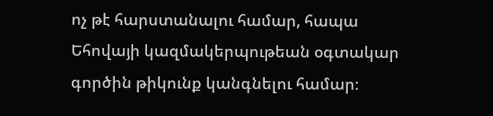ոչ թէ հարստանալու համար, հապա Եհովայի կազմակերպութեան օգտակար գործին թիկունք կանգնելու համար։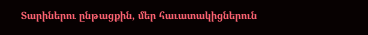Տարիներու ընթացքին, մեր հաւատակիցներուն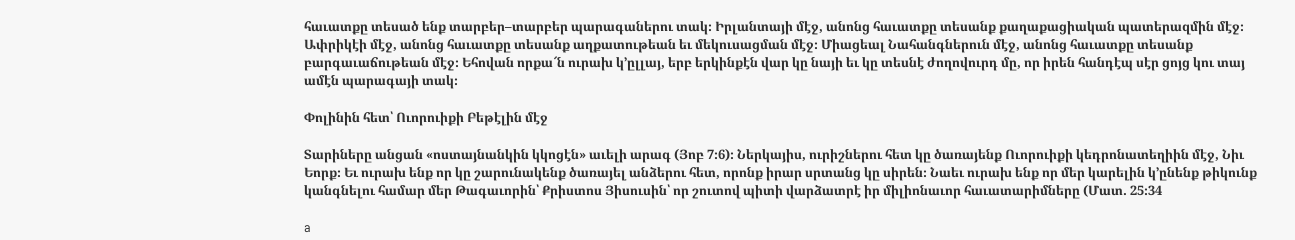հաւատքը տեսած ենք տարբեր–տարբեր պարագաներու տակ։ Իրլանտայի մէջ, անոնց հաւատքը տեսանք քաղաքացիական պատերազմին մէջ։ Ափրիկէի մէջ, անոնց հաւատքը տեսանք աղքատութեան եւ մեկուսացման մէջ։ Միացեալ Նահանգներուն մէջ, անոնց հաւատքը տեսանք բարգաւաճութեան մէջ։ Եհովան որքա՜ն ուրախ կ’ըլլայ, երբ երկինքէն վար կը նայի եւ կը տեսնէ ժողովուրդ մը, որ իրեն հանդէպ սէր ցոյց կու տայ ամէն պարագայի տակ։

Փոլինին հետ՝ Ուորուիքի Բեթէլին մէջ

Տարիները անցան «ոստայնանկին կկոցէն» աւելի արագ (Յոբ 7։6)։ Ներկայիս, ուրիշներու հետ կը ծառայենք Ուորուիքի կեդրոնատեղիին մէջ, Նիւ Եորք։ Եւ ուրախ ենք որ կը շարունակենք ծառայել անձերու հետ, որոնք իրար սրտանց կը սիրեն։ Նաեւ ուրախ ենք որ մեր կարելին կ’ընենք թիկունք կանգնելու համար մեր Թագաւորին՝ Քրիստոս Յիսուսին՝ որ շուտով պիտի վարձատրէ իր միլիոնաւոր հաւատարիմները (Մատ. 25։34

a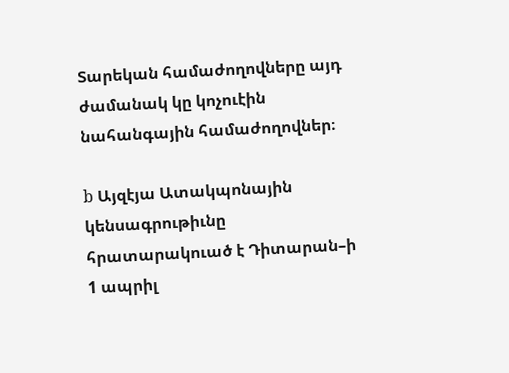Տարեկան համաժողովները այդ ժամանակ կը կոչուէին նահանգային համաժողովներ։

b Այզէյա Ատակպոնային կենսագրութիւնը հրատարակուած է Դիտարան–ի 1 ապրիլ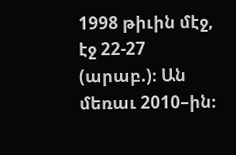1998 թիւին մէջ, էջ 22-27 (արաբ.)։ Ան մեռաւ 2010–ին։